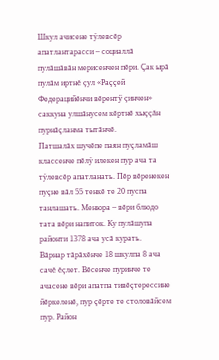Шкул ачисене тÿлевсĕр апатлантарасси – социаллă пулăшăвăн мерисенчен пĕри. Çак ырă пулăм иртнĕ çул «Раççей Федерацийĕнчи вĕрентÿ çинчен» саккуна улшăнусем кĕртнĕ хыççăн пурнăçланма тытăнчĕ.
Патшалăх шучĕпе паян пуçламăш классенче пĕлÿ илекен пур ача та тÿлевсĕр апатланать. Пĕр вĕренекен пуçне вăл 55 тенкĕ те 20 пуспа танлашать. Менюра – вĕри блюдо тата вĕри напиток. Ку пулăшупа районти 1378 ача усă курать.
Вăрнар тăрăхĕнче 18 шкулпа 8 ача сачĕ ĕçлет. Вĕсенче пуринче те ачасене вĕри апатпа тивĕçтерессине йĕркеленĕ, пур çĕрте те столовăйсем пур. Район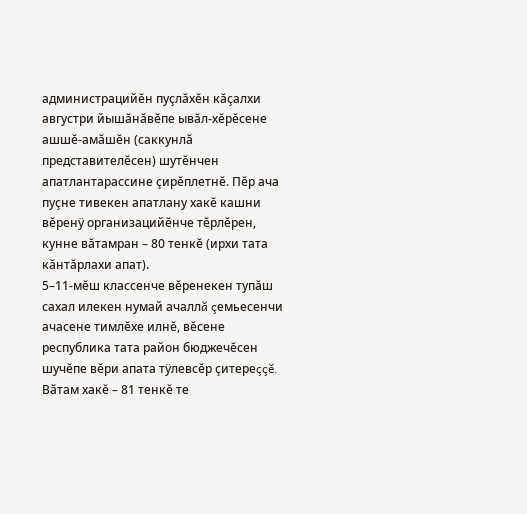администрацийĕн пуçлăхĕн кăçалхи августри йышăнăвĕпе ывăл-хĕрĕсене ашшĕ-амăшĕн (саккунлă представителĕсен) шутĕнчен апатлантарассине çирĕплетнĕ. Пĕр ача пуçне тивекен апатлану хакĕ кашни вĕренÿ организацийĕнче тĕрлĕрен, кунне вăтамран – 80 тенкĕ (ирхи тата кăнтăрлахи апат).
5–11-мĕш классенче вĕренекен тупăш сахал илекен нумай ачаллă çемьесенчи ачасене тимлĕхе илнĕ, вĕсене республика тата район бюджечĕсен шучĕпе вĕри апата тÿлевсĕр çитереççĕ. Вăтам хакĕ – 81 тенкĕ те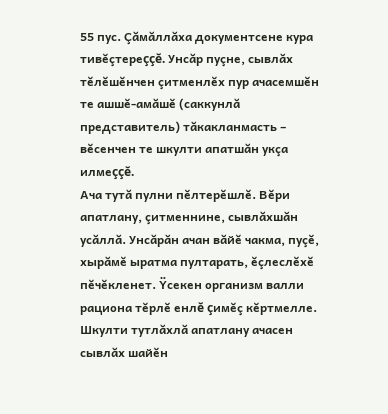55 пус. Çăмăллăха документсене кура тивĕçтереççĕ. Унсăр пуçне, сывлăх тĕлĕшĕнчен çитменлĕх пур ачасемшĕн те ашшĕ-амăшĕ (саккунлă представитель) тăкакланмасть – вĕсенчен те шкулти апатшăн укçа илмеççĕ.
Ача тутă пулни пĕлтерĕшлĕ. Вĕри апатлану, çитменнине, сывлăхшăн усăллă. Унсăрăн ачан вăйĕ чакма, пуçĕ, хырăмĕ ыратма пултарать, ĕçлеслĕхĕ пĕчĕкленет. Ÿсекен организм валли рациона тĕрлĕ енлĕ çимĕç кĕртмелле. Шкулти тутлăхлă апатлану ачасен сывлăх шайĕн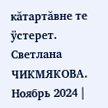кăтартăвне те ÿстерет.
Светлана ЧИКМЯКОВА.
Ноябрь 2024 |